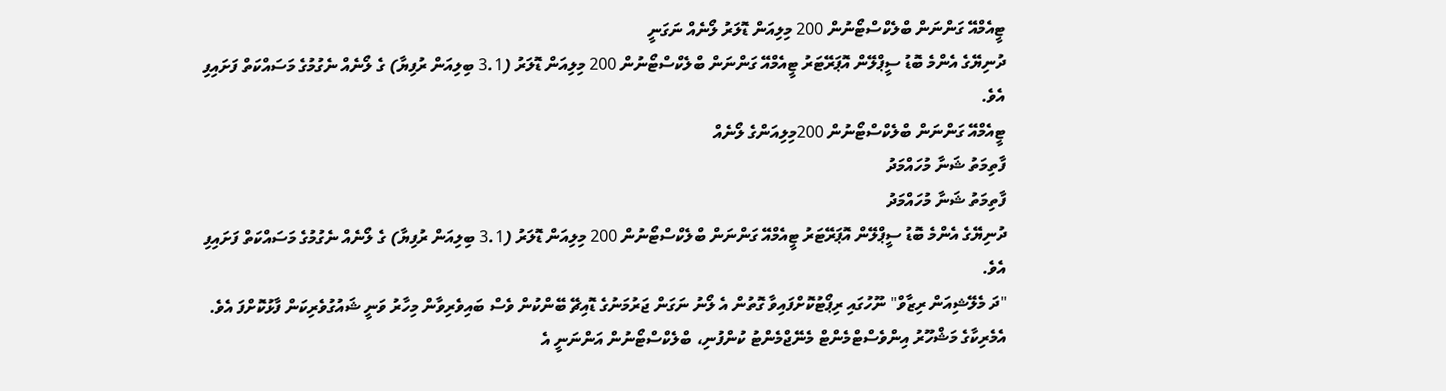ޓީއެމްއޭ ގަންނަން ބްލެކްސްޓޯނުން 200 މިލިއަން ޑޮލަރު ލޯނެއް ނަގަނީ
ދުނިޔޭގެ އެންމެ ބޮޑު ސީޕްލޭން އޮޕަރޭޓަރު ޓީއެމްއޭ ގަންނަން ބްލެކްސްޓޯނުން 200 މިލިއަން ޑޮލަރު (3.1 ބިލިއަން ރުފިޔާ) ގެ ލޯނެއް ނެގުމުގެ މަސައްކަތް ފަށައިފި އެވެ.
ޓީއެމްއޭ ގަންނަން ބްލެކްސްޓޯނުން 200މިލިއަންގެ ލޯނެއް
ފާތިމަތު ޝަނާ މުހައްމަދު
ފާތިމަތު ޝަނާ މުހައްމަދު
ދުނިޔޭގެ އެންމެ ބޮޑު ސީޕްލޭން އޮޕަރޭޓަރު ޓީއެމްއޭ ގަންނަން ބްލެކްސްޓޯނުން 200 މިލިއަން ޑޮލަރު (3.1 ބިލިއަން ރުފިޔާ) ގެ ލޯނެއް ނެގުމުގެ މަސައްކަތް ފަށައިފި އެވެ.
"ދަ މެލޭޝިއަން ރިޒާވް" ނޫހުގައި ރިޕޯޓުކޮށްފައިވާ ގޮތުން އެ ލޯނު ނަގަން ޖަރުމަނުގެ ޑޮއިޗޭ ބޭންކުން ވެސް ބައިވެރިވާން މިހާރު ވަނީ ޝައުގުވެރިކަން ފާޅުކޮށްފަ އެވެ.
އެމެރިކާގެ މަޝްހޫރު އިންވެސްޓްމެންޓް މެނޭޖްމެންޓު ކުންފުނި، ބްލެކްސްޓޯނުން އަންނަނީ އެ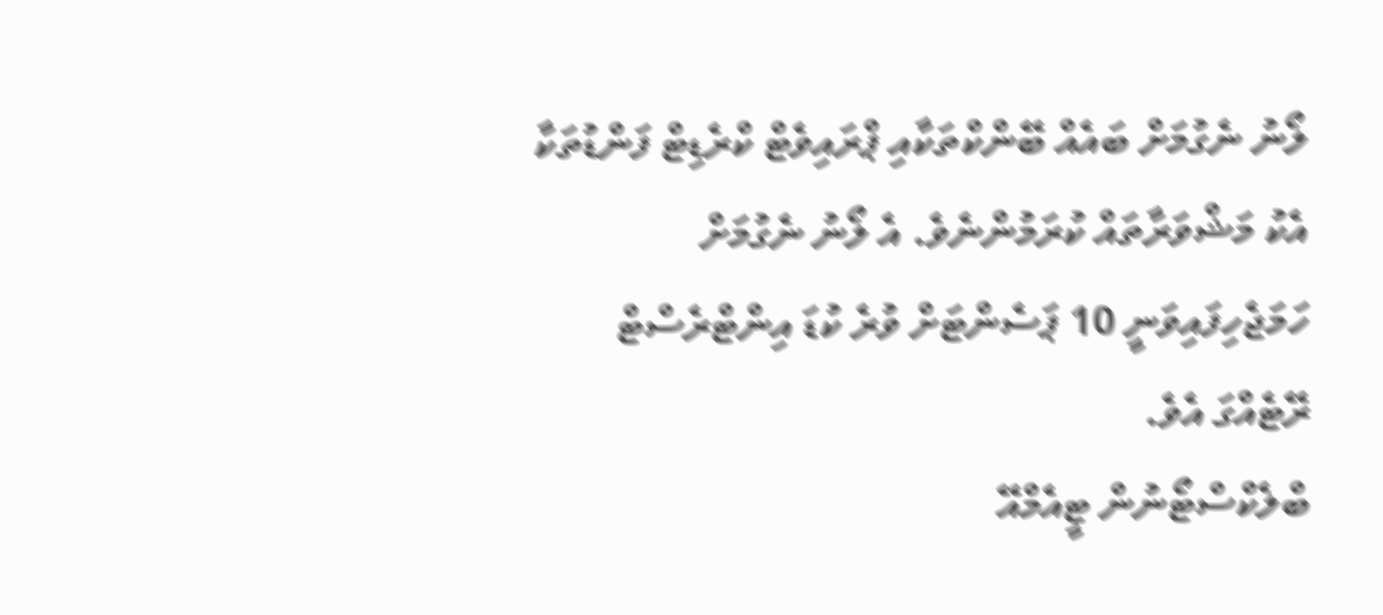ލޯނު ނެގުމަށް ބައެއް ބޭންކްތަކާއި ޕްރައިވެޓް ކްރެޑިޓް ފަންޑުތަކާ އެކު މަޝްވަރާތައް ކުރަމުންނެވެ. އެ ލޯނު ނެގުމަށް ހަމަޖެހިފައިވަނީ 10 ޕަސެންޓަށް ވުރެ ކުޑަ އިންޓްރެސްޓް ރޭޓެއްގަ އެވެ.
ބްލެކްސްޓޯނުން ޓީއެމްއޭ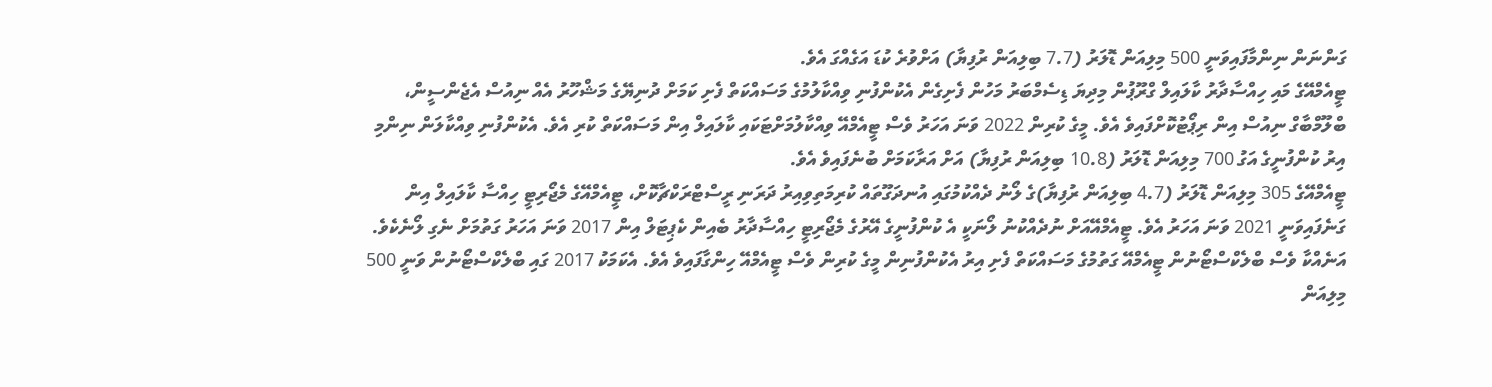ގަންނަން ނިންމާފައިވަނީ 500 މިލިއަން ޑޮލަރު (7.7 ބިލިއަން ރުފިޔާ) އަށްވުރެ ކުޑަ އަގެއްގަ އެވެ.
ޓީއެމްއޭގެ މައި ހިއްސާދާރު ކާލައިލް ގްރޫޕުން މިދިޔަ ޑިސެމްބަރު މަހުން ފެށިގެން އެކުންފުނި ވިއްކާލުމުގެ މަސައްކަތް ފެށި ކަމަށް ދުނިޔޭގެ މަޝްހޫރު އެއް ނިއުސް އެޖެންސީން، ބްލޫމްބާގް ނިއުސް އިން ރިޕޯޓުކޮށްފައިވެ އެވެ. މީގެ ކުރިން 2022 ވަނަ އަހަރު ވެސް ޓީއެމްއޭ ވިއްކާލުމަށްޓަކައި ކާލައިލް އިން މަސައްކަތް ކުރި އެވެ. އެކުންފުނި ވިއްކާލަން ނިންމި އިރު ކުންފުނީގެ އަގު 700 މިލިއަން ޑޮލަރު (10.8 ބިލިއަން ރުފިޔާ) އަށް އަރާކަމަށް ބުނެފައިވެ އެވެ.
ޓީއެމްއޭގެ 305 މިލިއަން ޑޮލަރު (4.7 ބިލިއަން ރުފިޔާ)ގެ ލޯނު ދެއްކުމުގައި އުނދަގޫތައް ކުރިމަތިވިއިރު ދަރަނި ރީސްޓްރަކްޗާކޮށް، ޓީއެމްއޭގެ މެޖޯރިޓީ ހިއްސާ ކާލައިލް އިން ގަނެފައިވަނީ 2021 ވަނަ އަހަރު އެވެ. ޓީއެމްއޭއަށް ނުދެއްކުނު ލޯނަކީ އެ ކުންފުނީގެ އޭރުގެ މެޖޯރިޓީ ހިއްސާދާރު ބެއިން ކެޕިޓަލް އިން 2017 ވަނަ އަހަރު ގަތުމަށް ނެގި ލޯނެކެވެ.
އަނެއްކާ ވެސް ބްލެކްސްޓޯނުން ޓީއެމްއޭ ގަތުމުގެ މަސައްކަތް ފެށި އިރު އެކުންފުނިން މީގެ ކުރިން ވެސް ޓީއެމްއޭ ހިންގާފައިވެ އެވެ. އެކަމަކު 2017 ގައި ބްލެކްސްޓޯނުން ވަނީ 500 މިލިއަން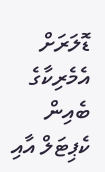ޑޮލަރަށް އެމެރިކާގެ ބެއިން ކެޕިޓަލް އާއި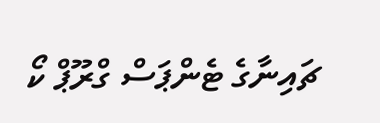ޗައިނާގެ ޓެންޕަސް ގްރޫޕް ކޯ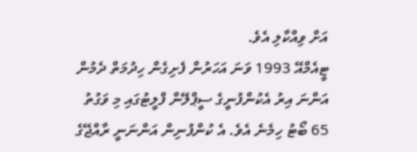އަށް ވިއްކާލި އެވެ.
ޓީއެމްއޭ 1993 ވަނަ އަހަރުން ފެށިގެން ހިދުމަތް ދެމުން އަންނަ އިރު އެކުންފުނީގެ ސީޕްލޭން ފްލީޓުގައި މި ވަގުތު 65 ބޯޓު ހިމެނެ އެވެ. އެ ކުންފުނިން އަންނަނީ ރާއްޖޭގެ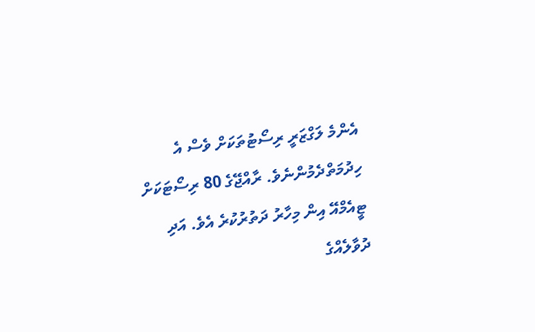އެންމެ ލަގްޒަރީ ރިސޯޓުތަކަށް ވެސް އެ ހިދުމަތްދެމުންނެވެ. ރާއްޖޭގެ 80 ރިސޯޓަކަށް ޓީއެމްއޭ އިން މިހާރު ދަތުރުކުރެ އެވެ. އަދި ދުވާލެއްގެ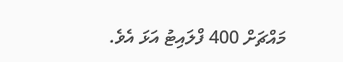މައްޗަށް 400 ފްލައިޓު އަޅަ އެވެ.